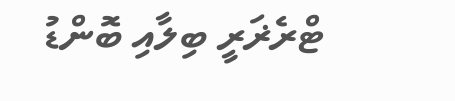ޓްރެޜަރީ ބިލާއި ބޮންޑު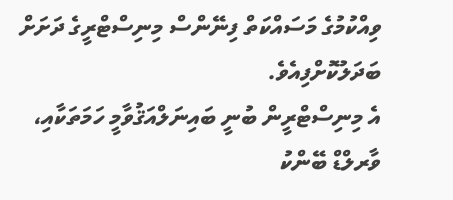ވިއްކުމުގެ މަސައްކަތް ފިނޭންސް މިނިސްޓްރީގެ ދަށަށް ބަދަލުކޮށްފިއެވެ.
އެ މިނިސްޓްރީން ބުނީ ބައިނަލްއަޤުވާމީ ހަމަތަކާއި، ވާރލްޑް ބޭންކު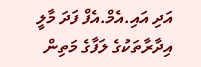އަދި އައި.އެމް.އެފް ފަދަ މާލީ އިދާރާތަކުގެ ލަފާގެ މަތިން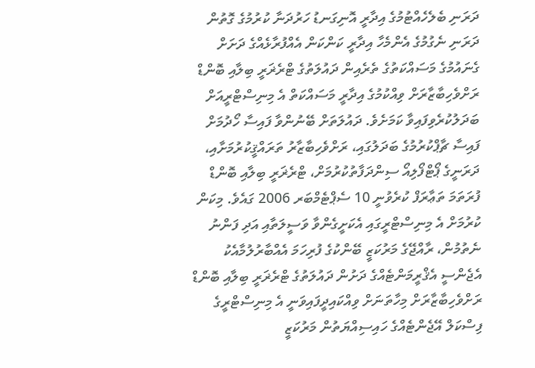ދަރަނި ބެލެހެއްޓުމުގެ އިދާރީ އޮނިގަނޑު ހަރުދަނާ ކުރުމުގެ ގޮތުން ދަރަނި ނެގުމުގެ އެންމެހާ އިދާރީ ކަންކަން އެއްފުރާޅެއްގެ ދަށަށް ގެނައުމުގެ މަސައްކަތުގެ ތެރެއިން ދައުލަތުގެ ޓްރެޜަރީ ބިލާއި ބޮންޑް ރަށްވެހިބާޒާރަށް ވިއްކުމުގެ އިދާރީ މަސައްކަތް އެ މިނިސްޓްރީއަށް ބަދަލުކުރެވިފައިވާ ކަމަށެވެ. ދައުލަތަށް ބޭނުންވާ ފައިސާ ހޯދުމަށް ފައިސާ ޗާޕްކުރުމުގެ ބަދަލުގައި، ރަށްވެހިބާޒާރު ތަރައްޤީކުރުމަށާއި، ދަރަނީގެ ޕޯޓްފޯލިއޯ ސިންދަފާތުކުރުމަށް، ޓްރެޜަރީ ބިލާއި ބޮންޑް ފުރަތަމަ ތަޢާރަފް ކުރެވުނީ 10 ސެޕްޓެމްބަރ 2006 ގައެވެ. މިކަން ކުރުމަށް އެ މިނިސްޓްރީގައި އެކަށީގެންވާ ވަސީލަތާއި އަދި ފަންނު ނެތުމުން، ރާއްޖޭގެ މަރުކަޒީ ބޭންކުގެ ފުރިހަމަ އެއްބާރުލުމާއެކު އެޖެންސީ އެޤްރީމަންޓެއްގެ ދަށުން ދައުލަތުގެ ޓްރެޜަރީ ބިލާއި ބޮންޑް ރަށްވެހިބާޒާރަށް މިހާތަނަށް ވިއްކައިދީފައިވަނީ އެ މިނިސްޓްރީގެ ފިސްކަލް އޭޖެންޓެއްގެ ހައިސިއްޔަތުން މަރުކަޒީ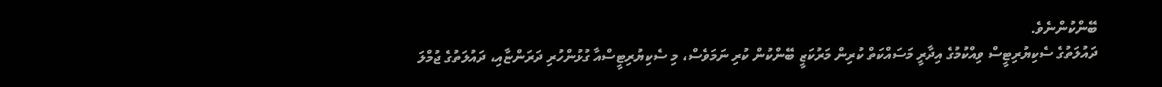ބޭންކުންނެވެ.
ދައުލަތުގެ ސެކިޔުރިޓީސް ވިއްކުމުގެ އިދާރީ މަސައްކަތް ކުރިން މަރުކަޒީ ބޭންކުން ކުރި ނަމަވެސް، މި ސެކިޔުރިޓީސްއާ ގުޅުންހުރި ދަރަންޏާއި، ދައުލަތުގެ ޖުމްލަ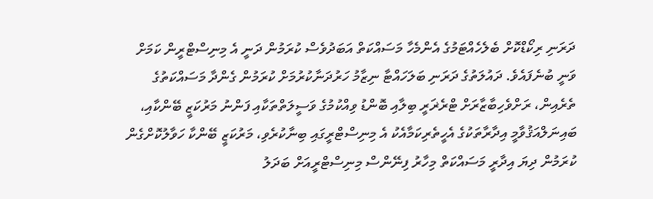ދަރަނި ރިކޯޑްކޮށް ބެލެހެއްޓަމުގެ އެންމެހާ މަސައްކަތް އަބަދުވެސް ކުރަމުން ދަނީ އެ މިނިސްޓްރީން ކަމަށް ވަނީ ބުނެފައެވެ. ދައުލަތުގެ ދަރަނި ބަލަހައްޓާ ނިޒާމު ހަރުދަނާކުރުމަށް ކުރަމުން ގެންދާ މަސައްކަތުގެ ތެރެއިން، ރަށްވެހިބާޒާރަށް ޓްރެޜަރީ ބިލާއި ބޮންޑު ވިއްކުމުގެ ވަސީލަތްތަކާއި ފަންނު މަރުކަޒީ ބޭންކާއި، ބައިނަލްއަޤުވާމީ އިދާރާތަކުގެ އެހީތެރިކަމާއެކު އެ މިނިސްޓްރީގައި ބިނާކުރެވި، މަރުކަޒީ ބޭންކާ ހަވާލުކޮށްގެން ކުރަމުން ދިޔަ އިދާރީ މަސައްކަތް މިހާރު ފިނޭންސް މިނިސްޓްރީއަށް ބަދަލު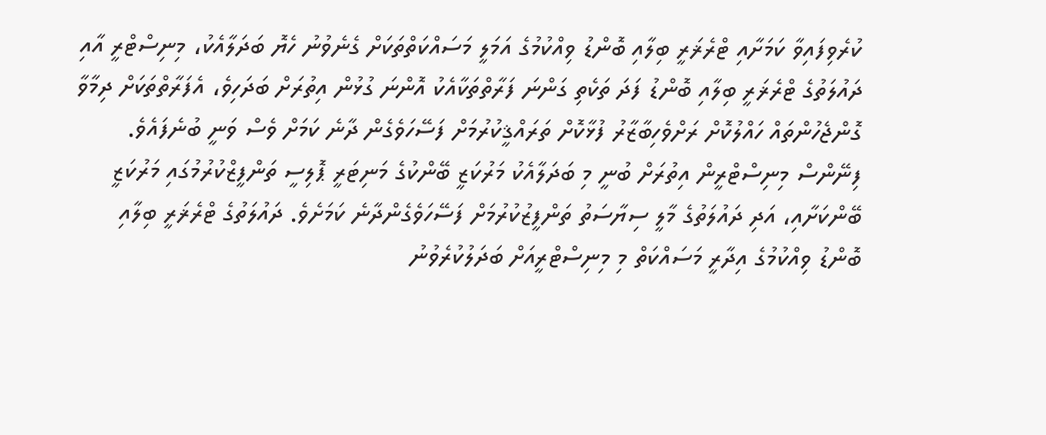ކުރެވިފައިވާ ކަމަށާއި ޓްރެޜަރީ ބިލާއި ބޮންޑު ވިއްކުމުގެ އަމަލީ މަސައްކަތްތަކަށް ގެނެވުނު ހެޔޮ ބަދަލާއެކު، މިނިސްޓްރީ އާއި ދައުލަތުގެ ޓްރެޜަރީ ބިލާއި ބޮންޑު ފަދަ ތަކެތި ގަންނަ ފަރާތްތަކާއެކު އޮންނަ ގުޅުން އިތުރަށް ބަދަހިވެ، އެފަރާތްތަކަށް ދިމާވާ ގޮންޖެހުންތައް ހައްލުކޮށް ރަށްވެހިބާޒާރު ފުޅާކޮށް ތަރައްޤީކުރުމަށް ފަސޭހަވެގެން ދާނެ ކަމަށް ވެސް ވަނީ ބުނެފައެވެ.
ފިނޭންސް މިނިސްޓްރީން އިތުރަށް ބުނީ މި ބަދަލާއެކު މަރުކަޒީ ބޭންކުގެ މަނިޓަރީ ޕޮލިސީ ތަންފީޒްކުރުމުގައި މަރުކަޒީ ބޭންކަށާއި، އަދި ދައުލަތުގެ މާލީ ސިޔާސަތު ތަންފީޒުކުރުމަށް ފަސޭހަވެގެންދާނެ ކަމަށެވެ. ދައުލަތުގެ ޓްރެޜަރީ ބިލާއި ބޮންޑު ވިއްކުމުގެ އިދާރީ މަސައްކަތް މި މިނިސްޓްރީއަށް ބަދަލުކުރެވުނު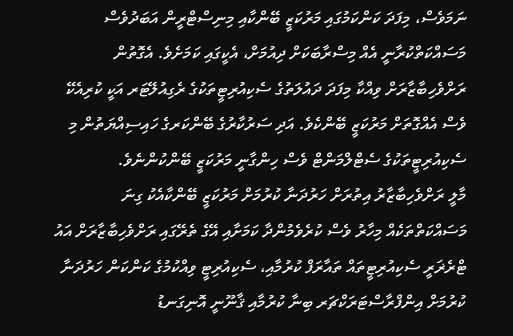ނަމަވެސް، މިފަދަ ކަންކަމުގައި މަރުކަޒީ ބޭންކާއި މިނިސްޓްރީން އަބަދުވެސް މަސައްކަތްކުރާނީ އެއް މިސްރާބަކަށް ދިއުމަށް، އެކީގައި ކަމަށެވެ. އެގޮތުން ރަށްވެހިބާޒާރަށް ވިއްކާ މިފަދަ ދައުލަތުގެ ސެކިއުރިޓީތަކުގެ ރެގިއުލޭޓަރ އަކީ ކުރިއެކޭ ވެސް އެއްގޮތަށް މަރުކަޒީ ބޭންކެވެ. އަދި ސަރުކާރުގެ ބޭންކަރގެ ހައިސިއްޔަތުން މި ސެކިއުރިޓީތަކުގެ ސެޓްލްމަންޓް ވެސް ހިންގާނީ މަރުކަޒީ ބޭންކުންނެވެ.
މާލީ ރަށްވެހިބާޒާރު އިތުރަށް ހަރުދަނާ ކުރުމަށް މަރުކަޒީ ބޭންކާއެކު ގިނަ މަސައްކަތްތަކެއް މިހާރު ވެސް ކުރެވެމުންދާ ކަމަށާއި އޭގެ ތެރޭގައި ރަށްވެހިބާޒާރަށް އައު ޓްރެޜަރީ ސެކިއުރިޓީތައް ތައާރަފް ކުރުމާއި، ސެކިއުރިޓީ ވިއްކުމުގެ ކަންކަން ހަރުދަނާ ކުރުމަށް އިންފްރާސްޓަރަކްޗަރ ބިނާ ކުރުމާއި ޤާނޫނީ އޮނިގަނޑު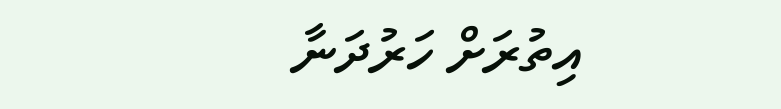އިތުރަށް ހަރުދަނާ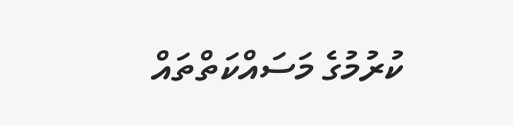ކުރުމުގެ މަސައްކަތްތައް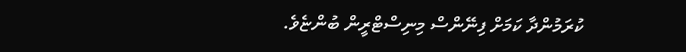ކުރަމުންދާ ކަމަށް ފިނޭންސް މިނިސްޓްރީން ބުންޏެވެ.